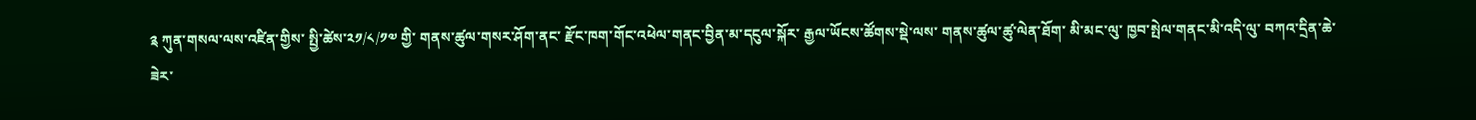༉ ཀུན་གསལ་ལས་འཛིན་གྱིས་ སྤྱི་ཚེས་༢༡/༨/༡༧ གྱི་ གནས་ཚུལ་གསར་ཤོག་ནང་ རྫོང་ཁག་གོང་འཕེལ་གནང་བྱིན་མ་དངུལ་སྐོར་ རྒྱལ་ཡོངས་ཚོགས་སྡེ་ལས་ གནས་ཚུལ་ཚུ་ལེན་ཐོག་ མི་མང་ལུ་ ཁྱབ་སྤེལ་གནང་མི་འདི་ལུ་ བཀའ་དྲིན་ཆེ་ཟེར་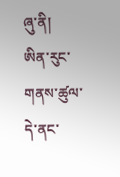ཞུ་ནི།
ཨིན་རུང་ གནས་ཚུལ་དེ་ནང་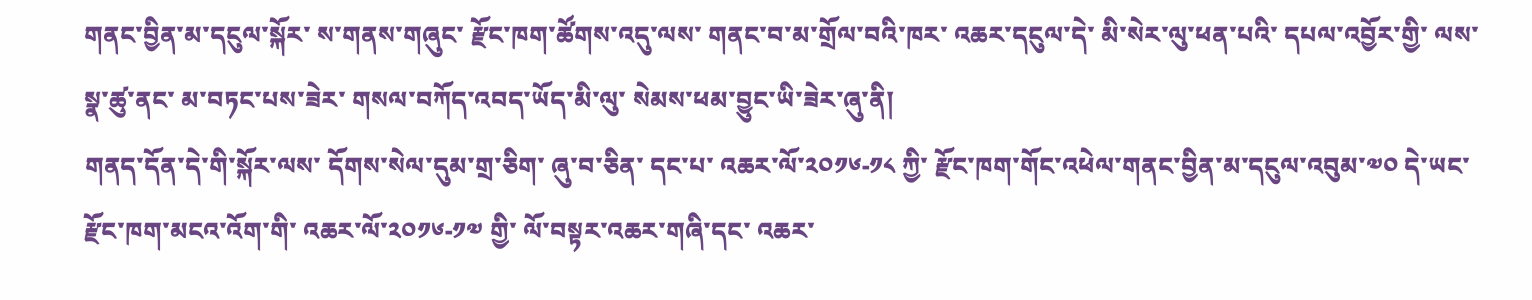གནང་བྱིན་མ་དངུལ་སྐོར་ ས་གནས་གཞུང་ རྫོང་ཁག་ཚོགས་འདུ་ལས་ གནང་བ་མ་གྲོལ་བའི་ཁར་ འཆར་དངུལ་དེ་ མི་སེར་ལུ་ཕན་པའི་ དཔལ་འབྱོར་གྱི་ ལས་སྣ་ཚུ་ནང་ མ་བཏང་པས་ཟེར་ གསལ་བཀོད་འབད་ཡོད་མི་ལུ་ སེམས་ཕམ་བྱུང་ཡི་ཟེར་ཞུ་ནི།
གནད་དོན་དེ་གི་སྐོར་ལས་ དོགས་སེལ་དུམ་གྲ་ཅིག་ ཞུ་བ་ཅིན་ དང་པ་ འཆར་ལོ་༢༠༡༦-༡༨ ཀྱི་ རྫོང་ཁག་གོང་འཕེལ་གནང་བྱིན་མ་དངུལ་འབུམ་༧༠ དེ་ཡང་ རྫོང་ཁག་མངའ་འོག་གི་ འཆར་ལོ་༢༠༡༦-༡༧ གྱི་ ལོ་བསྟར་འཆར་གཞི་དང་ འཆར་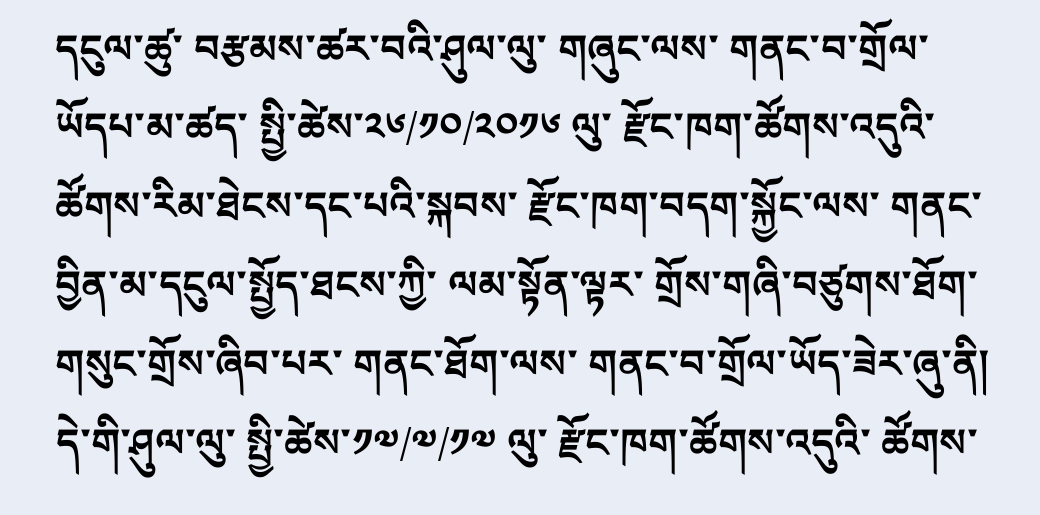དངུལ་ཚུ་ བརྩམས་ཚར་བའི་ཤུལ་ལུ་ གཞུང་ལས་ གནང་བ་གྲོལ་ཡོདཔ་མ་ཚད་ སྤྱི་ཚེས་༢༦/༡༠/༢༠༡༦ ལུ་ རྫོང་ཁག་ཚོགས་འདུའི་ ཚོགས་རིམ་ཐེངས་དང་པའི་སྐབས་ རྫོང་ཁག་བདག་སྐྱོང་ལས་ གནང་བྱིན་མ་དངུལ་སྤྱོད་ཐངས་ཀྱི་ ལམ་སྟོན་ལྟར་ གྲོས་གཞི་བཙུགས་ཐོག་ གསུང་གྲོས་ཞིབ་པར་ གནང་ཐོག་ལས་ གནང་བ་གྲོལ་ཡོད་ཟེར་ཞུ་ནི།
དེ་གི་ཤུལ་ལུ་ སྤྱི་ཚེས་༡༧/༧/༡༧ ལུ་ རྫོང་ཁག་ཚོགས་འདུའི་ ཚོགས་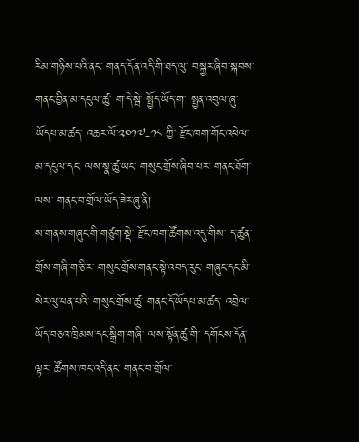རིམ་གཉིས་པའི་ནང་ གནད་དོན་འདི་གི་ཐད་ལུ་ བསྐྱར་ཞིབ་སྐབས་ གནང་བྱིན་མ་དངུལ་ཚུ་ ག་དེ་སྦེ་ སྤྱོད་ཡོད་ག་ སྤྱན་འབུལ་ཞུ་ཡོདཔ་མ་ཚད་ འཆར་ལོ་༢༠༡༧-༡༨ ཀྱི་ རྫོང་ཁག་གོང་འཕེལ་མ་དངུལ་དང་ ལས་སྣ་ཚུ་ཡང་ གསུང་གྲོས་ཞིབ་པར་ གནང་ཐོག་ལས་ གནང་བ་གྲོལ་ཡོད་ཟེར་ཞུ་ནི།
ས་གནས་གཞུང་གི་གཙུག་སྡེ་ རྫོང་ཁག་ཚོགས་འདུ་གིས་ ད་ཚུན་ གྲོས་གཞི་ག་ཅི་ར་ གསུང་གྲོས་གནང་སྟེ་འབད་རུང་ གཞུང་དང་མི་སེར་ལུ་ཕན་པའི་ གསུང་གྲོས་ཚུ་ གནང་དོ་ཡོདཔ་མ་ཚད་ འབྲེལ་ཡོད་བཅའ་ཁྲིམས་དང་སྒྲིག་གཞི་ ལས་སྟོན་ཚུ་གི་ དགོངས་དོན་ལྟར་ ཚོགས་ཁང་འདི་ནང་ གནང་བ་གྲོལ་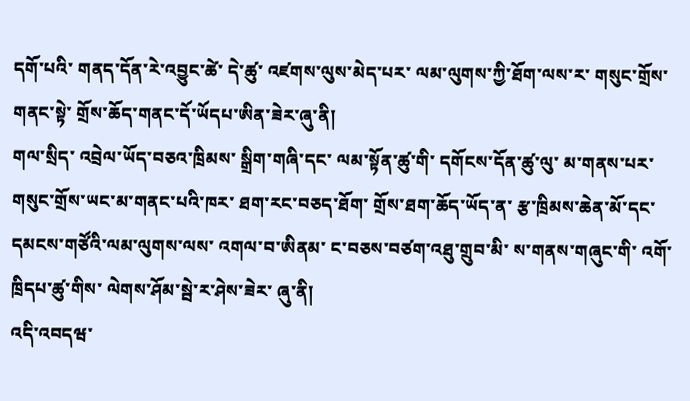དགོ་པའི་ གནད་དོན་རེ་འབྱུང་ཚེ་ དེ་ཚུ་ འཛགས་ལུས་མེད་པར་ ལམ་ལུགས་ཀྱི་ཐོག་ལས་ར་ གསུང་གྲོས་གནང་སྟེ་ གྲོས་ཆོད་གནང་དོ་ཡོདཔ་ཨིན་ཟེར་ཞུ་ནི།
གལ་སྲིད་ འབྲེལ་ཡོད་བཅའ་ཁྲིམས་ སྒྲིག་གཞི་དང་ ལམ་སྟོན་ཚུ་གི་ དགོངས་དོན་ཚུ་ལུ་ མ་གནས་པར་ གསུང་གྲོས་ཡང་མ་གནང་པའི་ཁར་ ཐག་རང་བཅད་ཐོག་ གྲོས་ཐག་ཆོད་ཡོད་ན་ རྩ་ཁྲིམས་ཆེན་མོ་དང་ དམངས་གཙོའི་ལམ་ལུགས་ལས་ འགལ་བ་ཨིནམ་ ང་བཅས་བཙག་འཐུ་གྲུབ་མི་ ས་གནས་གཞུང་གི་ འགོ་ཁྲིདཔ་ཚུ་གིས་ ལེགས་ཤོམ་སྦེ་ར་ཤེས་ཟེར་ ཞུ་ནི།
འདི་འབདཝ་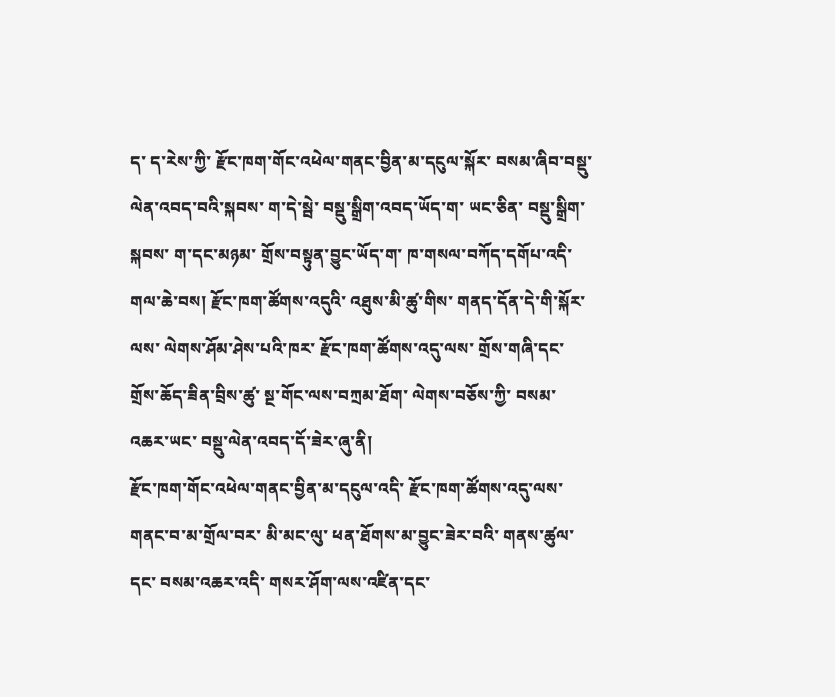ད་ ད་རེས་ཀྱི་ རྫོང་ཁག་གོང་འཕེལ་གནང་བྱིན་མ་དངུལ་སྐོར་ བསམ་ཞིབ་བསྡུ་ལེན་འབད་བའི་སྐབས་ ག་དེ་སྦེ་ བསྡུ་སྒྲིག་འབད་ཡོད་ག་ ཡང་ཅིན་ བསྡུ་སྒྲིག་སྐབས་ ག་དང་མཉམ་ གྲོས་བསྟུན་བྱུང་ཡོད་ག་ ཁ་གསལ་བཀོད་དགོཔ་འདི་ གལ་ཆེ་བས། རྫོང་ཁག་ཚོགས་འདུའི་ འཐུས་མི་ཚུ་གིས་ གནད་དོན་དེ་གི་སྐོར་ལས་ ལེགས་ཤོམ་ཤེས་པའི་ཁར་ རྫོང་ཁག་ཚོགས་འདུ་ལས་ གྲོས་གཞི་དང་ གྲོས་ཆོད་ཟིན་བྲིས་ཚུ་ སྔ་གོང་ལས་བཀྲམ་ཐོག་ ལེགས་བཅོས་ཀྱི་ བསམ་འཆར་ཡང་ བསྡུ་ལེན་འབད་དོ་ཟེར་ཞུ་ནི།
རྫོང་ཁག་གོང་འཕེལ་གནང་བྱིན་མ་དངུལ་འདི་ རྫོང་ཁག་ཚོགས་འདུ་ལས་ གནང་བ་མ་གྲོལ་བར་ མི་མང་ལུ་ ཕན་ཐོགས་མ་བྱུང་ཟེར་བའི་ གནས་ཚུལ་དང་ བསམ་འཆར་འདི་ གསར་ཤོག་ལས་འཛིན་དང་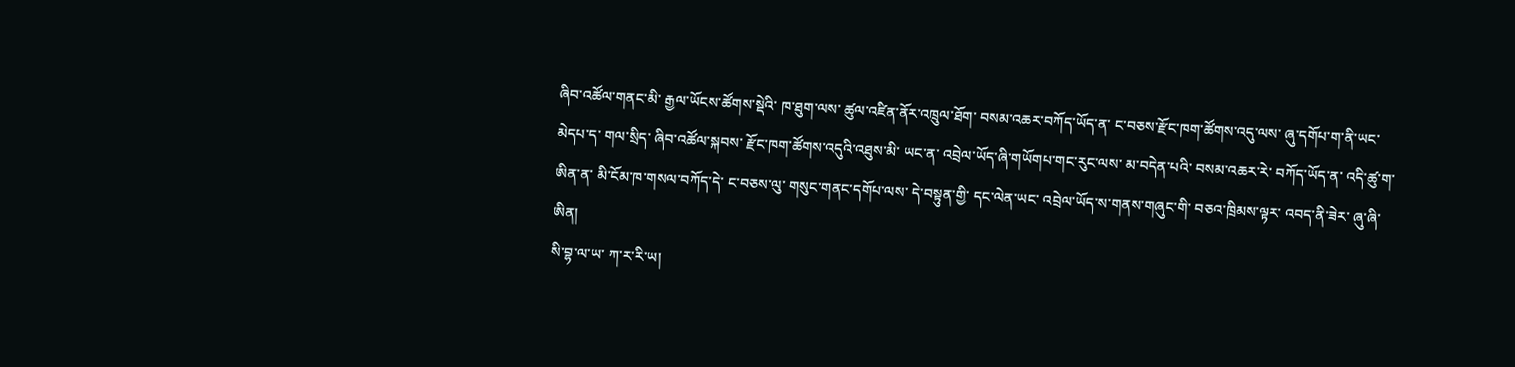ཞིབ་འཚོལ་གནང་མི་ རྒྱལ་ཡོངས་ཚོགས་སྡེའི་ ཁ་ཐུག་ལས་ ཚུལ་འཛིན་ནོར་འཁྲུལ་ཐོག་ བསམ་འཆར་བཀོད་ཡོད་ན་ ང་བཅས་རྫོང་ཁག་ཚོགས་འདུ་ལས་ ཞུ་དགོཔ་ག་ནི་ཡང་མེདཔ་ད་ གལ་སྲིད་ ཞིབ་འཚོལ་སྐབས་ རྫོང་ཁག་ཚོགས་འདུའི་འཐུས་མི་ ཡང་ན་ འབྲེལ་ཡོད་ཞི་གཡོགཔ་གང་རུང་ལས་ མ་བདེན་པའི་ བསམ་འཆར་རེ་ བཀོད་ཡོད་ན་ འདི་ཚུ་ག་ཨིན་ན་ མི་ངོམ་ཁ་གསལ་བཀོད་དེ་ ང་བཅས་ལུ་ གསུང་གནང་དགོཔ་ལས་ དེ་བསྟུན་གྱི་ དང་ལེན་ཡང་ འབྲེལ་ཡོད་ས་གནས་གཞུང་གི་ བཅའ་ཁྲིམས་ལྟར་ འབད་ནི་ཟེར་ ཞུ་ཞི་ཨིན།
སི་བྷ་ལ་ཡ་ ཀ་ར་རི་ཡ།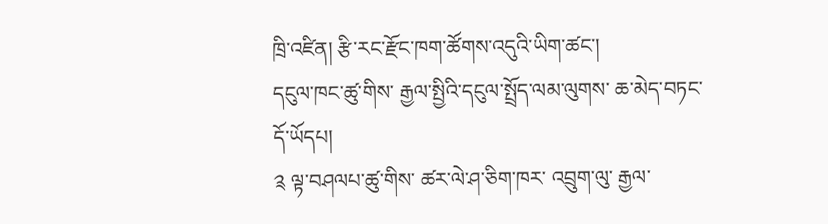ཁྲི་འཛིན། རྩི་རང་རྫོང་ཁག་ཚོགས་འདུའི་ཡིག་ཚང་།
དངུལ་ཁང་ཚུ་གིས་ རྒྱལ་སྤྱིའི་དངུལ་སྤྲོད་ལམ་ལུགས་ ཆ་མེད་བཏང་དོ་ཡོདཔ།
༉ ལྟ་བཤལཔ་ཚུ་གིས་ ཚར་ལེ་ཤ་ཅིག་ཁར་ འབྲུག་ལུ་ རྒྱལ་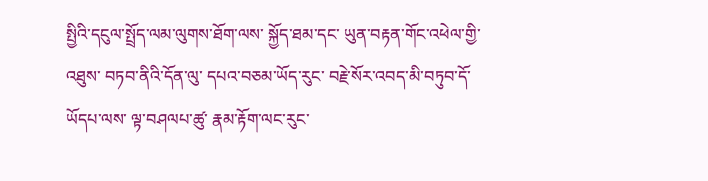སྤྱིའི་དངུལ་སྤྲོད་ལམ་ལུགས་ཐོག་ལས་ སྐྱོད་ཐམ་དང་ ཡུན་བརྟན་གོང་འཕེལ་གྱི་འཐུས་ བཏབ་ནིའི་དོན་ལུ་ དཔའ་བཅམ་ཡོད་རུང་ བརྗེ་སོར་འབད་མི་བཏུབ་དོ་ཡོདཔ་ལས་ ལྟ་བཤལཔ་ཚུ་ རྣམ་རྟོག་ལང་རུང་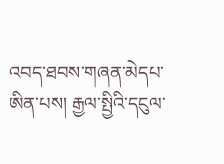འབད་ཐབས་གཞན་མེདཔ་ཨིན་པས། རྒྱལ་སྤྱིའི་དངུལ་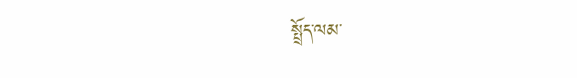སྤྲོད་ལམ་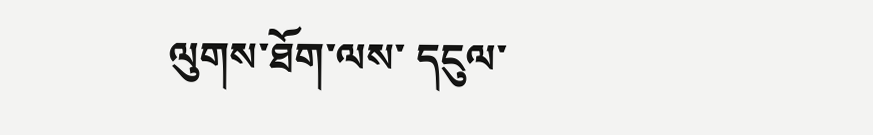ལུགས་ཐོག་ལས་ དངུལ་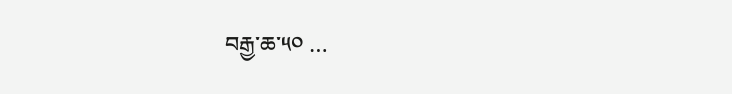བརྒྱ་ཆ་༥༠ …